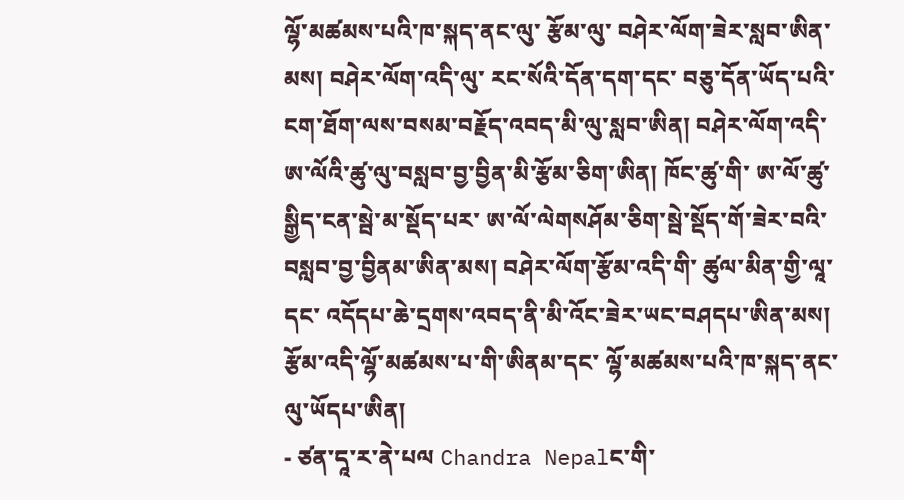ལྷོ་མཚམས་པའི་ཁ་སྐད་ནང་ལུ་ རྩོམ་ལུ་ བཤེར་ལོག་ཟེར་སླབ་ཨིན་མས། བཤེར་ལོག་འདི་ལུ་ རང་སོའི་དོན་དག་དང་ བཅུ་དོན་ཡོད་པའི་ ངག་ཐོག་ལས་བསམ་བརྗོད་འབད་མི་ལུ་སླབ་ཨིན། བཤེར་ལོག་འདི་ ཨ་ལོའི་ཚུ་ལུ་བསླབ་བྱ་བྱིན་མི་རྩོམ་ཅིག་ཨིན། ཁོང་ཚུ་གི་ ཨ་ལོ་ཚུ་སྒྱིད་ངན་སྦེ་མ་སྡོད་པར་ ཨ་ལོ་ལེགསཤོམ་ཅིག་སྦེ་སྡོད་གོ་ཟེར་བའི་བསླབ་བྱ་བྱིནམ་ཨིན་མས། བཤེར་ལོག་རྩོམ་འདི་གི་ ཚུལ་མིན་གྱི་ལཱ་དང་ འདོདཔ་ཆེ་དྲགས་འབད་ནི་མི་འོང་ཟེར་ཡང་བཤདཔ་ཨིན་མས། རྩོམ་འདི་ལྷོ་མཚམས་པ་གི་ཨིནམ་དང་ ལྷོ་མཚམས་པའི་ཁ་སྐད་ནང་ལུ་ཡོདཔ་ཨིན།
- ཙན་དཱ་ར་ནེ་པལ Chandra Nepalང་གི་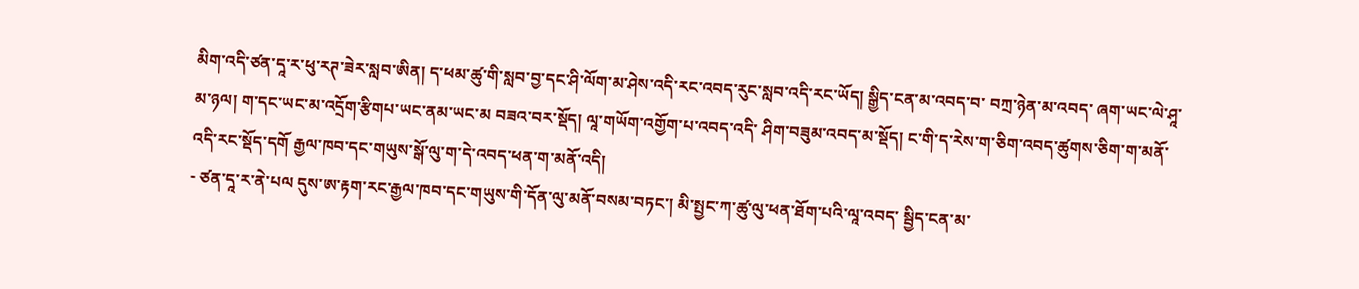མིག་འདི་ཙན་དཱ་ར་ཕུ་རཊ་ཟེར་སླབ་ཨིན། ད་ཕམ་ཚུ་གི་སླབ་བྱ་དང་ཤི་ལོག་མ་ཤེས་འདི་རང་འབད་རུང་སླབ་འདི་རང་ཡོད། སྒྱིད་ངན་མ་འབད་བ་ བཀྲ་ཉེན་མ་འབད་ ཞག་ཡང་ལེ་ཤཱ་མ་ཉལ། ག་དང་ཡང་མ་འདྲོག་རྩིགཔ་ཡང་ནམ་ཡང་མ བཟའ་བར་སྡོད། ལཱ་གཡོག་འགྱོག་པ་འབད་འདི་ ཤིག་བཟུམ་འབད་མ་སྡོད། ང་གི་ད་རེས་ག་ཅིག་འབད་ཚུགས་ཅིག་ག་མནོ་འདི་རང་སྡོད་དགོ རྒྱལ་ཁབ་དང་གཡུས་སྒོ་ལུ་ག་དེ་འབད་ཕན་ག་མནོ་འདི།
- ཙན་དཱ་ར་ནེ་པལ དུས་ཨ་རྟག་རང་རྒྱལ་ཁབ་དང་གཡུས་གི་དོན་ལུ་མནོ་བསམ་བཏང་། མི་སྤྱང་ཀ་ཚུ་ལུ་ཕན་ཐོག་པའི་ལཱ་འབད་ སྦྱིད་ངན་མ་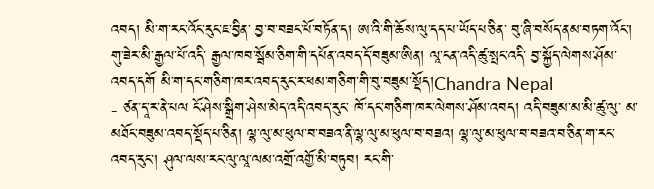འབད། མི་ག་རང་འོང་རུང་ཇ་བྱིན་ བྱ་བ་བཟང་པོ་བཏོན་ད། ཨ་འི་གི་ཆོས་ལུ་དད་པ་ཡོད་པ་ཅིན་ བུ་ཞི་བསོད་ནམ་བཏག་འོང་། གུ་ཟེར་མི་རྒྱལ་པོ་འདི་ རྒྱལ་ཁབ་སྦོམ་ཅིག་གི་དཔོན་འབད་དོ་བཟུམ་ཨིན། ལཱ་ངན་འདི་ཚུ་སྤང་འདི་ བྱ་སྐྱོད་ལེགས་ཤོམ་འབད་དགོ མི་ག་དང་གཅིག་ཁར་འབད་རུང་ར་ཕམ་གཅིག་གི་བུ་བཟུམ་སྡོད།Chandra Nepal
- ཙན་དཱ་ར་ནེ་པལ ངོ་ཤེས་སྒྲིག་ཤེས་མེད་འདི་འབད་རུང་ ཁོ་དང་གཅིག་ཁར་ལེགས་ཤོམ་འབད། འདི་བཟུམ་མ་མི་ཚུ་ལུ་ མ་མཐོང་བཟུམ་འབད་སྡོད་པ་ཅིན། ལྷ་ལུ་མ་ཕུལ་བ་བཟའ་ནི་ལྷ་ལུ་མ་ཕུལ་བ་བཟའ། ལྷ་ལུ་མ་ཕུལ་བ་བཟའ་བ་ཅིན་ག་རང་འབད་རུང་། ཤུལ་ལས་རང་ལུ་ལཱ་ལམ་འགྲོ་འགྱོ་མི་བཏུབ། རང་གི་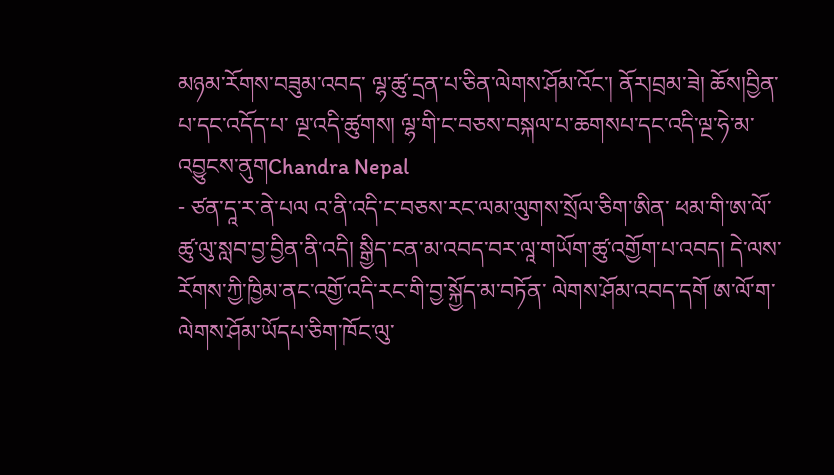མཉམ་རོགས་བཟུམ་འབད་ ལྷ་ཚུ་དྲན་པ་ཅིན་ལེགས་ཤོམ་འོང་། ནོར།བྲམ་ཟེ། ཆོས།བྱིན་པ་དང་འདོད་པ་ ལྔ་འདི་ཚུགས། ལྷ་གི་ང་བཅས་བསྐལ་པ་ཆགསཔ་དང་འདི་ལྔ་ཧེ་མ་འབྱུངས་ནུགChandra Nepal
- ཙན་དཱ་ར་ནེ་པལ འ་ནི་འདི་ང་བཅས་རང་ལམ་ལུགས་སྲོལ་ཅིག་ཨིན་ ཕམ་གི་ཨ་ལོ་ཚུ་ལུ་སླབ་བྱ་བྱིན་ནི་འདི། སྒྱིད་ངན་མ་འབད་བར་ལཱ་གཡོག་ཚུ་འགྱོག་པ་འབད། དེ་ལས་རོགས་ཀྱི་ཁྱིམ་ནང་འགྱོ་འདི་རང་གི་བྱ་སྐྱོད་མ་བཏོན་ ལེགས་ཤོམ་འབད་དགོ ཨ་ལོ་ག་ལེགས་ཤོམ་ཡོདཔ་ཅིག་ཁོང་ལུ་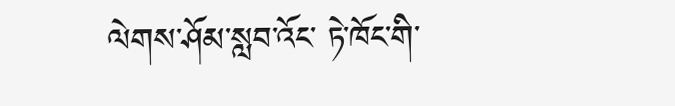ལེགས་ཤོམ་སླབ་འོང་ ཏེ་ཁོང་གི་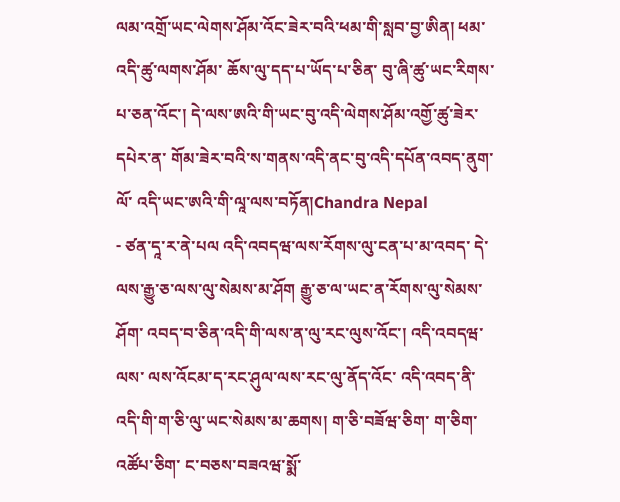ལམ་འགྲོ་ཡང་ལེགས་ཤོམ་འོང་ཟེར་བའི་ཕམ་གི་སླབ་བྱ་ཨིན། ཕམ་འདི་ཚུ་ལགས་ཤོམ་ ཆོས་ལུ་དད་པ་ཡོད་པ་ཅིན་ བུ་ཞི་ཚུ་ཡང་རིགས་པ་ཅན་འོང་། དེ་ལས་ཨའི་གི་ཡང་བུ་འདི་ལེགས་ཤོམ་འགྱོ་ཚུ་ཟེར་ དཔེར་ན་ གོམ་ཟེར་བའི་ས་གནས་འདི་ནང་བུ་འདི་དཔོན་འབད་ནུག་ལོ་ འདི་ཡང་ཨའི་གི་ལཱ་ལས་བཏོན།Chandra Nepal
- ཙན་དཱ་ར་ནེ་པལ འདི་འབདཝ་ལས་རོགས་ལུ་ངན་པ་མ་འབད་ དེ་ལས་རྒྱུ་ཅ་ལས་ལུ་སེམས་མ་ཤོག རྒྱུ་ཅ་ལ་ཡང་ན་རོགས་ལུ་སེམས་ཤོག་ འབད་བ་ཅིན་འདི་གི་ལས་ན་ལུ་རང་ལུས་འོང་། འདི་འབདཝ་ལས་ ལས་འོངམ་ད་རང་ཤུལ་ལས་རང་ལུ་ནོད་འོང་ འདི་འབད་ནི་འདི་གི་ག་ཅི་ལུ་ཡང་སེམས་མ་ཆགས། ག་ཅི་བཟོཝ་ཅིག་ ག་ཅིག་འཚོཔ་ཅིག་ ང་བཅས་བཟའཝ་སྨོ་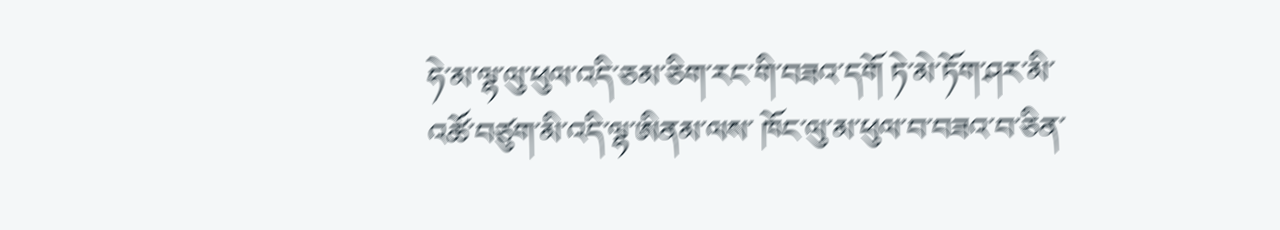ཧེ་མ་ལྷ་ལུ་ཕུལ་འདི་ཅམ་ཅིག་རང་གི་བཟའ་དགོ ཏེ་མེ་ཏོག་ཤར་མི་འཚོ་བཙུག་མི་འདི་ལྷ་ཨིནམ་ལས་ ཁོང་ལུ་མ་ཕུལ་བ་བཟའ་བ་ཅིན་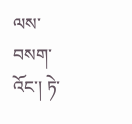ལས་བསག་འོང་། ཏེ་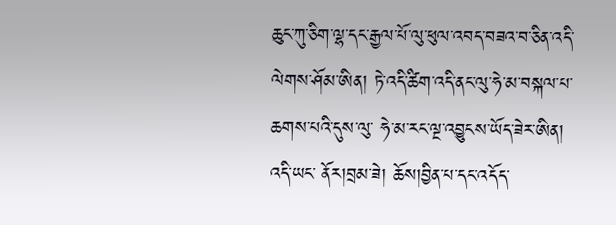ཆུང་ཀུ་ཅིག་ལྷ་དང་རྒྱལ་པོ་ལུ་ཕུལ་འབད་བཟའ་བ་ཅིན་འདི་ལེགས་ཤོམ་ཨིན། ཏེ་འདི་ཚིག་འདི་ནང་ལུ་ཧེ་མ་བསྐལ་པ་ཆགས་པའི་དུས་ལུ་ ཧེ་མ་རང་ལྔ་འབྱུངས་ཡོད་ཟེར་ཨིན། འདི་ཡང་ ནོར།བྲམ་ཟེ། ཆོས།བྱིན་པ་དང་འདོད་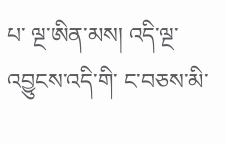པ་ ལྔ་ཨིན་མས། འདི་ལྔ་འབྱུངས་འདི་གི་ ང་བཅས་མི་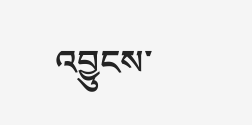འབྱུངས་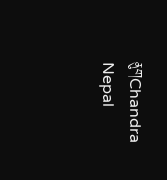ནུགChandra Nepal